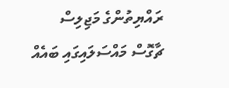ރައްޔިތުންގެ މަޖިލިސް
ޗާގޮސް މައްސަލައިގައި ބައެއް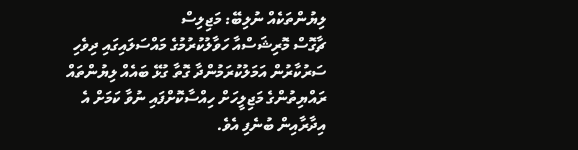ލިޔުންތަކެއް ނުލިބޭ: މަޖިލިސް
ޗާގޮސް މޮރިޝަސްއާ ހަވާލުކުރުމުގެ މައްސަލައިގައި ދިވެހި ސަރުކާރުން އަމަލުކުރަމުންދާ ގޮތާ ގުޅޭ ބައެއް ލިޔުންތައް ރައްޔިތުންގެ މަޖިލީހަށް ހިއްސާކޮށްފައި ނުވާ ކަމަށް އެ އިދާރާއިން ބުނެފި އެވެ.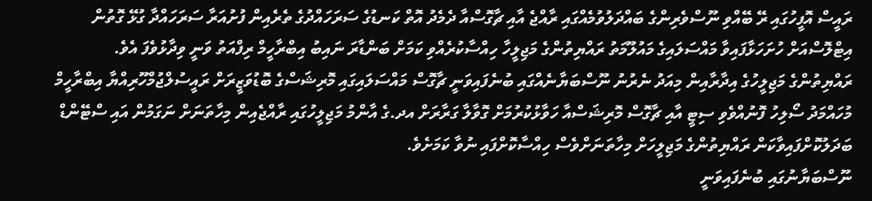ރައީސް އޮފީހުގައި ރޭ ބޭއްވި ނޫސްވެރިންގެ ބައްދަލުވުމެއްގައި ރާއްޖެ އާއި ޗާގޮސްއާ ދެމެދު އޮތް ކަނޑުގެ ސަރަހައްދުގެ ތެރެއިން ފުށުއަރާ ސަރަހައްދާ ގުޅޭ ގޮތުން އިޓްލޮސްއަށް ހުށަހަޅާފައިވާ މައްސަލައިގެ މައުލޫމަތު ރައްޔިތުންގެ މަޖިލީހާ ހިއްސާކުރެއްވި ކަމަށް ބަންޑާރަ ނައިބު އިބްރާހީމް ރިފްއަތު ވަނީ ވިދާޅުވެފަ އެވެ.
ރައްޔިތުންގެ މަޖިލީހުގެ އިދާރާއިން މިއަދު ނެރުނު ނޫސްބަޔާނެއްގައި ބުނެފައިވަނީ ޗާގޮސް މައްސަލައިގައި މޮރިޝަސްގެ ބޮޑުވަޒީރަށް ރައީސުލްޖުމްހޫރިއްޔާ އިބްރާހީމް މުހައްމަދު ސޯލިހު ފޮނުއްވެވި ސިޓީ އާއި ޗާގޮސް މޮރިޝަސްއާ ހަވާޅުކުރުމަށް ގޮވާލާ ގަރާރަށް އދ.ގެ އާންމު މަޖިލީހުގައި ރާއްޖެއިން މިހާތަނަށް ނަގަމުން އައި ސްޓޭންޑް ބަދަލުކޮށްފައިވާކަން ރައްޔިތުންގެ މަޖިލީހަށް މިހާތަނަށްވެސް ހިއްސާކޮށްފައި ނުވާ ކަމަށެވެ.
ނޫސްބަޔާނުގައި ބުނެފައިވަނީ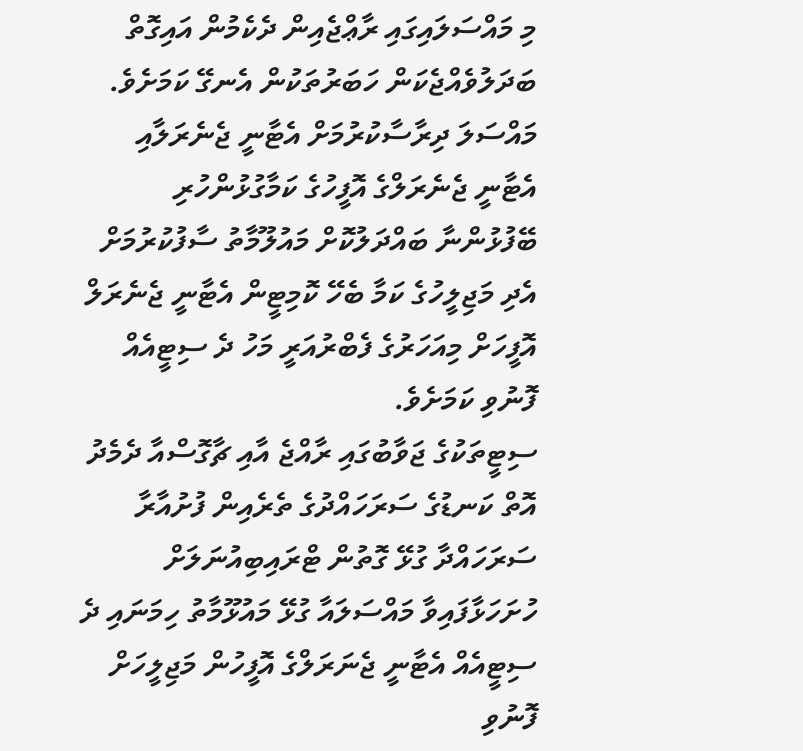މި މައްސަލައިގައި ރާޢްޖެއިން ދެކެމުން އައިގޮތް ބަދަލުވެއްޖެކަން ހަބަރުތަކުން އެނގޭ ކަމަށެވެ. މައްސަލަ ދިރާސާކުރުމަށް އެޓާނީ ޖެނެރަލާއި އެޓާނީ ޖެނެރަލްގެ އޮފީހުގެ ކަމާގުޅުންހުރި ބޭފުޅުންނާ ބައްދަލުކޮށް މައުލޫމާތު ސާފުކުރުމަށް އެދި މަޖިލީހުގެ ކަމާ ބެހޭ ކޮމިޓީން އެޓާނީ ޖެނެރަލް އޮފީހަށް މިއަހަރުގެ ފެބްރުއަރީ މަހު ދެ ސިޓީއެއް ފޮނުވި ކަމަށެވެ.
ސިޓީތަކުގެ ޖަވާބުގައި ރާއްޖެ އާއި ޗާގޮސްއާ ދެމެދު އޮތް ކަނޑުގެ ސަރަހައްދުގެ ތެރެއިން ފުށުއާރާ ސަރަހައްދާ ގުޅޭ ގޮތުން ޓްރައިބިއުނަލަށް ހުށަހަޅާފައިވާ މައްސަލައާ ގުޅޭ މައުޅޫމާތު ހިމަނައި ދެ ސިޓީއެއް އެޓާނީ ޖެނަރަލްގެ އޮފީހުން މަޖިލީހަށް ފޮނުވި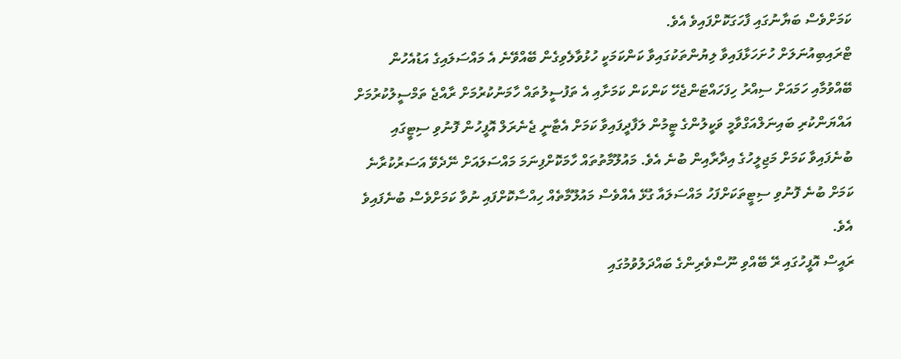ކަމަށްވެސް ބަޔާނުގައި ފާހަގަކޮށްފައިވެ އެވެ.
ޓްރައިބިއުނަލަށް ހުށަހަޅާފައިވާ ލިޔުންތަކުގައިވާ ކަންކަމަކީ ހުޅުވާލެވިގެން ބޭއްވޭނެ އެ މައްސަލައިގެ އަޑުއެހުން ބޭއްވުމާއި ހަމައަށް ސިއްރު ހިފަހައްޓަންޖެހޭ ކަންކަން ކަމަށާއި އެ ތަފުސީލުތައް ހާމަނުކުރުމަށް ރާއްޖެ ތަމްސީލުކުރުމަށް އައްޔަންކުރި ބައިނަލްއަގްވާމީ ވަކީލުންގެ ޓީމުން ލަފާދީފައިވާ ކަމަށް އެޓާނީ ޖެނެރަލް އޮފީހުން ފޮނުވި ސިޓީގައި ބުނެފައިވާ ކަމަށް މަޖިލީހުގެ އިދާރާއިން ބުނެ އެވެ. މައުލޫމާތުތައް ހާމަކޮށްފިނަމަ މައްސަލައަށް ނޭދެވޭ އަސަރުކުރާނެ ކަމަށް ބުނެ ފޮނުވި ސިޓީތަކަށްފަހު މައްސަލައާ ގުޅޭ އެއްވެސް މައުލޫމާތެއް ހިއްސާކޮށްފައި ނުވާ ކަމަށްވެސް ބުނެފައިވެ އެވެ.
ރައީސް އޮފީހުގައި ރޭ ބޭއްވި ނޫސްވެރިންގެ ބައްދަލުވުމުގައި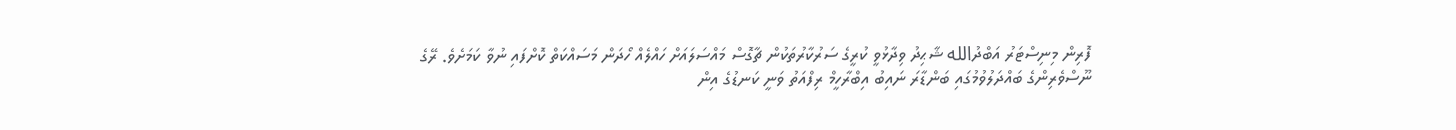ފޮރިން މިނިސްޓަރު އަބްދުالله ޝާޙިދު ވިދާޅުވީ ކުރީގެ ސަރުކާރުތަކުން ޗާގޮސް މައްސަލައަށް ހައްލެއް ހޯދަން މަސައްކަތް ކޮށްފައި ނުވާ ކަމަށެވެ. ރޭގެ ނޫސްވެރިންގެ ބައްދަލުވުމުގައި ބަންޑާރަ ނައިބު އިބްރާހީމް ރިފްއަތު ވަނީ ކަނޑުގެ އިން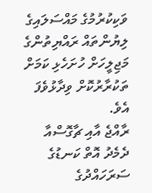ވަކިކުރުމުގެ މައްސަލައިގެ ލިޔުންތައް ރައްޔިތުންގެ މަޖިލީހަށް ހުށަހެޅި ކަމަށް ތަކުރާރުކޮށް ވިދާޅުވެފަ އެވެ.
ރާއްޖެ އާއި ޗާގޮސްއާ ދެމެދު އޮތް ކަނޑުގެ ސަރަހައްދުގެ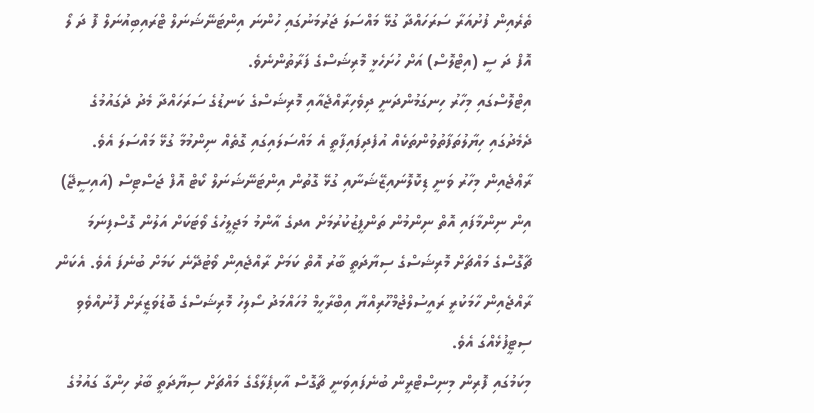ތެރެއިން ފުށުއަރާ ސަރަހައްދާ ގުޅޭ މައްސަލަ ޖަރުމަނުގައި ހުންނަ އިންޓަނޭޝަނަލް ޓްރައިބިއުނަލް ފޮ ދަ ލޯ އޮފް ދަ ސީ (އިޓްލޮސް) އަށް ހުށަހެޅީ މޮރިޝަސްގެ ފަރާތުންނެވެ.
އިޓްލޮސްގައި މިހާރު ހިނގަމުންދަނީ ދިވެހިރާއްޖެއާއި މޮރިޝަސްގެ ކަނޑުގެ ސަރަހައްދާ މެދު ދެގައުމުގެ ދެމެދުގައި ހިޔާލުތަފާތުވުންތަކެއް އުފެދިފައިފާތީ އެ މައްސަލައިގައި ގޮތެއް ނިންމުމާ ގުޅޭ މައްސަލަ އެވެ.
ރާޢްޖެއިން މިހާރު ވަނީ ޑިކޮލޮނައިޒޭޝަނާއި ގުޅޭ ގޮތުން އިންޓަނޭޝަނަލް ކޯޓް އޮފް ޖަސްޓިސް (އައިސީޖޭ) އިން ނިންމާފައި އޮތް ނިންމުން ތަންފީޒުކުރުމަށް އދގެ އާންމު މަޖިލީހުގެ ވޯޓަކަށް އަލުން ގޮސްފިނަމަ ޗާގޮސްގެ މައްޗަށް މޮރިޝަސްގެ ސިޔާދަތީ ބާރު އޮތް ކަމަށް ރާއްޖެއިން ވޯޓުދޭނެ ކަމަށް ބުނެފަ އެވެ. އެކަން ރާއްޖެއިން ހާމަކުރީ ރައީސުލްޖުމްހޫރިއްޔާ އިބްރާހީމް މުހައްމަދު ސޯލިހު މޮރިޝަސްގެ ބޮޑުވަޒީރަށް ފޮނުއްވެވި ސިޓީފުޅެއްގަ އެވެ.
މިކަމުގައި ފޮރިން މިނިސްޓްރީން ބުނެފައިވަނީ ޗާގޮސް އާކިޕެލާގޯގެ މައްޗަށް ސިޔާދަތީ ބާރު ހިންގާ ގައުމުގެ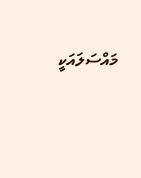މައްސަލައަކީ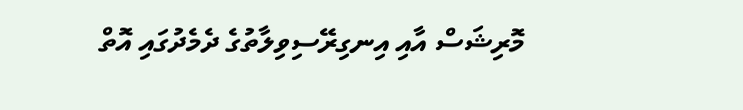މޮރިޝަސް އާއި އިނގިރޭސިވިލާތުގެ ދެމެދުގައި އޮތް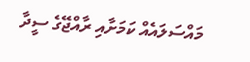މައްސަލައެއް ކަމަށާއި ރާއްޖޭގެ ސީދާ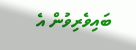ބައިވެރިވުން އެ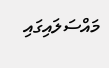މައްސަލައިގައި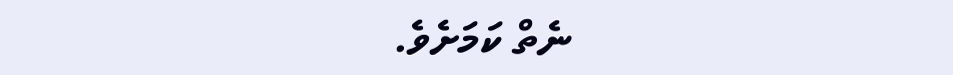ނެތް ކަމަށެވެ.